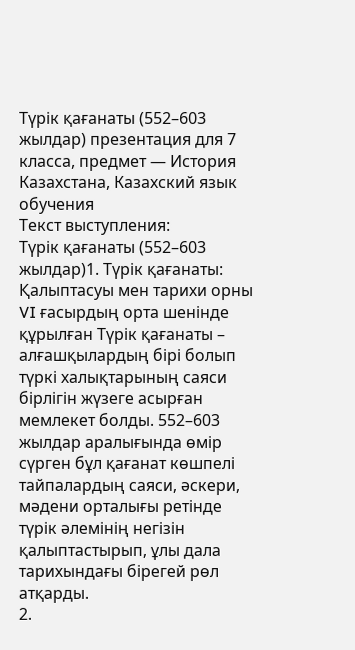Түрік қағанаты (552–603 жылдар) презентация для 7 класса, предмет — История Казахстана, Казахский язык обучения
Текст выступления:
Түрік қағанаты (552–603 жылдар)1. Түрік қағанаты: Қалыптасуы мен тарихи орны
VI ғасырдың орта шенінде құрылған Түрік қағанаты – алғашқылардың бірі болып түркі халықтарының саяси бірлігін жүзеге асырған мемлекет болды. 552–603 жылдар аралығында өмір сүрген бұл қағанат көшпелі тайпалардың саяси, әскери, мәдени орталығы ретінде түрік әлемінің негізін қалыптастырып, ұлы дала тарихындағы бірегей рөл атқарды.
2.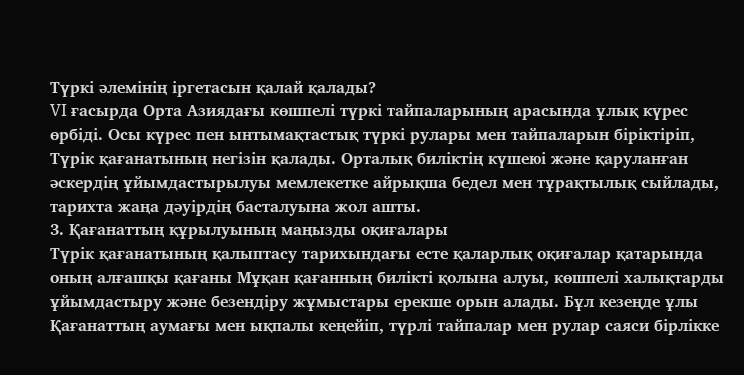Түркі әлемінің іргетасын қалай қалады?
VI ғасырда Орта Азиядағы көшпелі түркі тайпаларының арасында ұлық күрес өрбіді. Осы күрес пен ынтымақтастық түркі рулары мен тайпаларын біріктіріп, Түрік қағанатының негізін қалады. Орталық биліктің күшеюі және қаруланған әскердің ұйымдастырылуы мемлекетке айрықша бедел мен тұрақтылық сыйлады, тарихта жаңа дәуірдің басталуына жол ашты.
3. Қағанаттың құрылуының маңызды оқиғалары
Түрік қағанатының қалыптасу тарихындағы есте қаларлық оқиғалар қатарында оның алғашқы қағаны Мұқан қағанның билікті қолына алуы, көшпелі халықтарды ұйымдастыру және безендіру жұмыстары ерекше орын алады. Бұл кезеңде ұлы Қағанаттың аумағы мен ықпалы кеңейіп, түрлі тайпалар мен рулар саяси бірлікке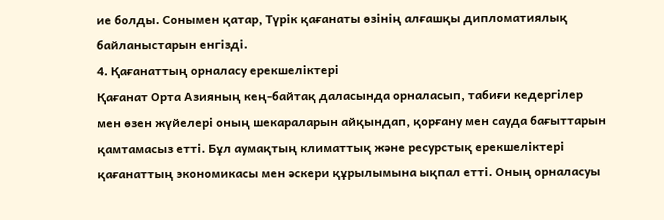ие болды. Сонымен қатар, Түрік қағанаты өзінің алғашқы дипломатиялық байланыстарын енгізді.
4. Қағанаттың орналасу ерекшеліктері
Қағанат Орта Азияның кең-байтақ даласында орналасып, табиғи кедергілер мен өзен жүйелері оның шекараларын айқындап, қорғану мен сауда бағыттарын қамтамасыз етті. Бұл аумақтың климаттық және ресурстық ерекшеліктері қағанаттың экономикасы мен әскери құрылымына ықпал етті. Оның орналасуы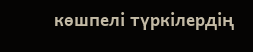көшпелі түркілердің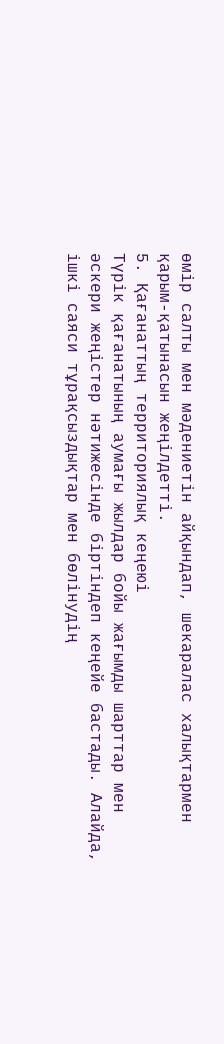өмір салты мен мәдениетін айқындап, шекаралас халықтармен қарым-қатынасын жеңілдетті.
5. Қағанаттың территориялық кеңеюі
Түрік қағанатының аумағы жылдар бойы жағымды шарттар мен әскери жеңістер нәтижесінде біртіндеп кеңейе бастады. Алайда, ішкі саяси тұрақсыздықтар мен бөлінудің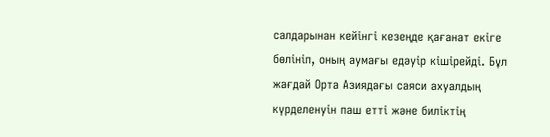салдарынан кейінгі кезеңде қағанат екіге бөлініп, оның аумағы едәуір кішірейді. Бұл жағдай Орта Азиядағы саяси ахуалдың күрделенуін паш етті және биліктің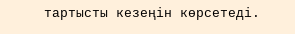тартысты кезеңін көрсетеді.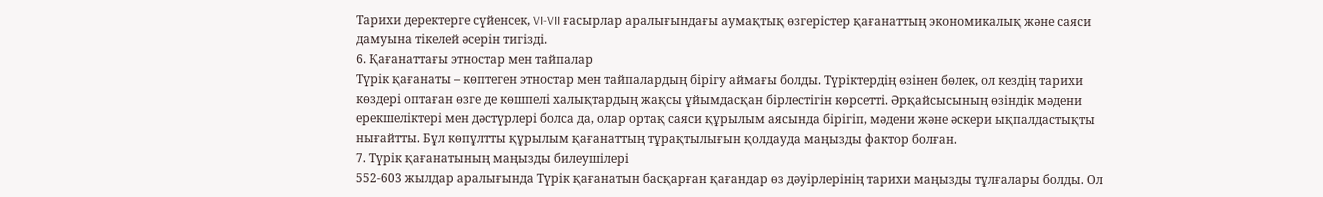Тарихи деректерге сүйенсек, VI-VII ғасырлар аралығындағы аумақтық өзгерістер қағанаттың экономикалық және саяси дамуына тікелей әсерін тигізді.
6. Қағанаттағы этностар мен тайпалар
Түрік қағанаты – көптеген этностар мен тайпалардың бірігу аймағы болды. Түріктердің өзінен бөлек, ол кездің тарихи көздері оптаған өзге де көшпелі халықтардың жақсы ұйымдасқан бірлестігін көрсетті. Әрқайсысының өзіндік мәдени ерекшеліктері мен дәстүрлері болса да, олар ортақ саяси құрылым аясында бірігіп, мәдени және әскери ықпалдастықты нығайтты. Бұл көпұлтты құрылым қағанаттың тұрақтылығын қолдауда маңызды фактор болған.
7. Түрік қағанатының маңызды билеушілері
552-603 жылдар аралығында Түрік қағанатын басқарған қағандар өз дәуірлерінің тарихи маңызды тұлғалары болды. Ол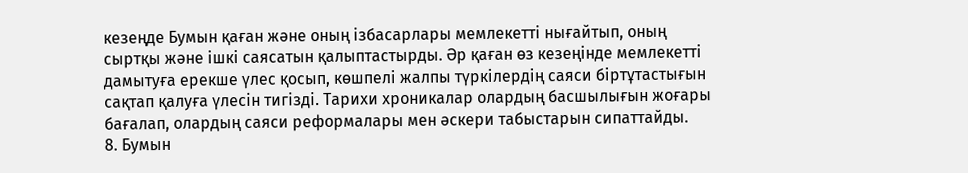кезеңде Бумын қаған және оның ізбасарлары мемлекетті нығайтып, оның сыртқы және ішкі саясатын қалыптастырды. Әр қаған өз кезеңінде мемлекетті дамытуға ерекше үлес қосып, көшпелі жалпы түркілердің саяси біртұтастығын сақтап қалуға үлесін тигізді. Тарихи хроникалар олардың басшылығын жоғары бағалап, олардың саяси реформалары мен әскери табыстарын сипаттайды.
8. Бумын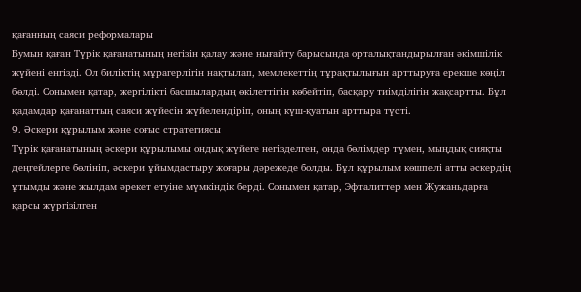қағанның саяси реформалары
Бумын қаған Түрік қағанатының негізін қалау және нығайту барысында орталықтандырылған әкімшілік жүйені енгізді. Ол биліктің мұрагерлігін нақтылап, мемлекеттің тұрақтылығын арттыруға ерекше көңіл бөлді. Сонымен қатар, жергілікті басшылардың өкілеттігін көбейтіп, басқару тиімділігін жақсартты. Бұл қадамдар қағанаттың саяси жүйесін жүйелендіріп, оның күш-қуатын арттыра түсті.
9. Әскери құрылым және соғыс стратегиясы
Түрік қағанатының әскери құрылымы ондық жүйеге негізделген, онда бөлімдер түмен, мыңдық сияқты деңгейлерге бөлініп, әскери ұйымдастыру жоғары дәрежеде болды. Бұл құрылым көшпелі атты әскердің ұтымды және жылдам әрекет етуіне мүмкіндік берді. Сонымен қатар, Эфталиттер мен Жужаньдарға қарсы жүргізілген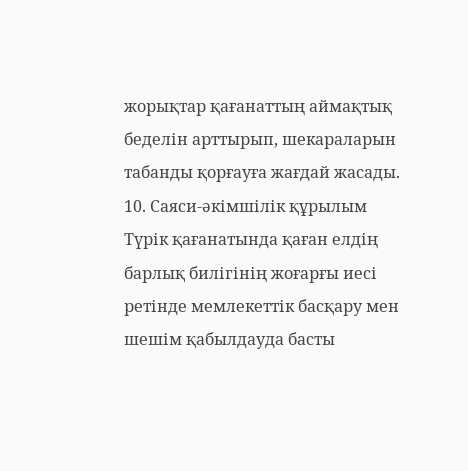жорықтар қағанаттың аймақтық беделін арттырып, шекараларын табанды қорғауға жағдай жасады.
10. Саяси-әкімшілік құрылым
Түрік қағанатында қаған елдің барлық билігінің жоғарғы иесі ретінде мемлекеттік басқару мен шешім қабылдауда басты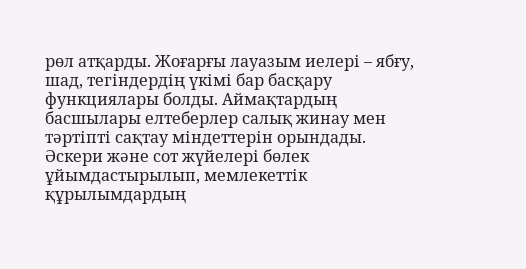рөл атқарды. Жоғарғы лауазым иелері – ябғу, шад, тегіндердің үкімі бар басқару функциялары болды. Аймақтардың басшылары елтеберлер салық жинау мен тәртіпті сақтау міндеттерін орындады. Әскери және сот жүйелері бөлек ұйымдастырылып, мемлекеттік құрылымдардың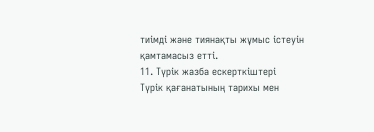тиімді және тиянақты жұмыс істеуін қамтамасыз етті.
11. Түрік жазба ескерткіштері
Түрік қағанатының тарихы мен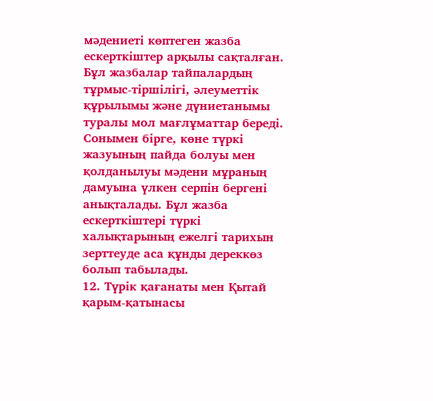мәдениеті көптеген жазба ескерткіштер арқылы сақталған. Бұл жазбалар тайпалардың тұрмыс-тіршілігі, әлеуметтік құрылымы және дүниетанымы туралы мол мағлұматтар береді. Сонымен бірге, көне түркі жазуының пайда болуы мен қолданылуы мәдени мұраның дамуына үлкен серпін бергені анықталады. Бұл жазба ескерткіштері түркі халықтарының ежелгі тарихын зерттеуде аса құнды дереккөз болып табылады.
12. Түрік қағанаты мен Қытай қарым-қатынасы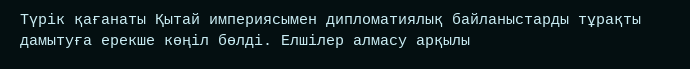Түрік қағанаты Қытай империясымен дипломатиялық байланыстарды тұрақты дамытуға ерекше көңіл бөлді. Елшілер алмасу арқылы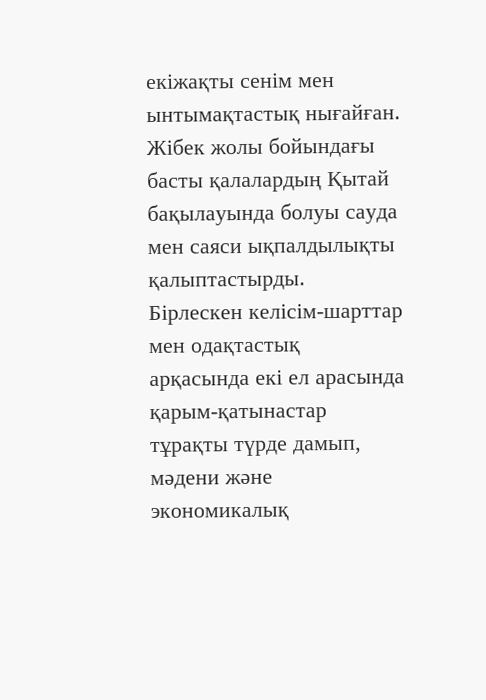екіжақты сенім мен ынтымақтастық нығайған. Жібек жолы бойындағы басты қалалардың Қытай бақылауында болуы сауда мен саяси ықпалдылықты қалыптастырды. Бірлескен келісім-шарттар мен одақтастық арқасында екі ел арасында қарым-қатынастар тұрақты түрде дамып, мәдени және экономикалық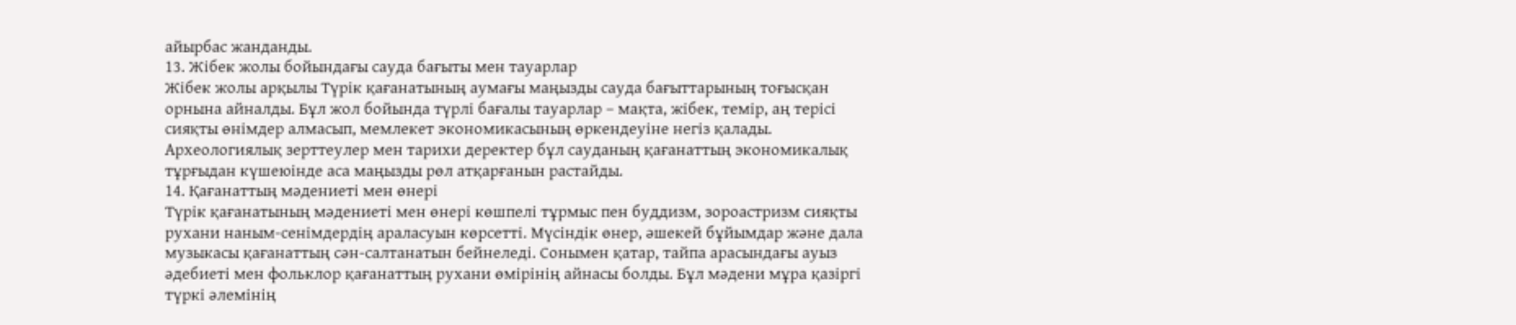айырбас жанданды.
13. Жібек жолы бойындағы сауда бағыты мен тауарлар
Жібек жолы арқылы Түрік қағанатының аумағы маңызды сауда бағыттарының тоғысқан орнына айналды. Бұл жол бойында түрлі бағалы тауарлар – мақта, жібек, темір, аң терісі сияқты өнімдер алмасып, мемлекет экономикасының өркендеуіне негіз қалады. Археологиялық зерттеулер мен тарихи деректер бұл сауданың қағанаттың экономикалық тұрғыдан күшеюінде аса маңызды рөл атқарғанын растайды.
14. Қағанаттың мәдениеті мен өнері
Түрік қағанатының мәдениеті мен өнері көшпелі тұрмыс пен буддизм, зороастризм сияқты рухани наным-сенімдердің араласуын көрсетті. Мүсіндік өнер, әшекей бұйымдар және дала музыкасы қағанаттың сән-салтанатын бейнеледі. Сонымен қатар, тайпа арасындағы ауыз әдебиеті мен фольклор қағанаттың рухани өмірінің айнасы болды. Бұл мәдени мұра қазіргі түркі әлемінің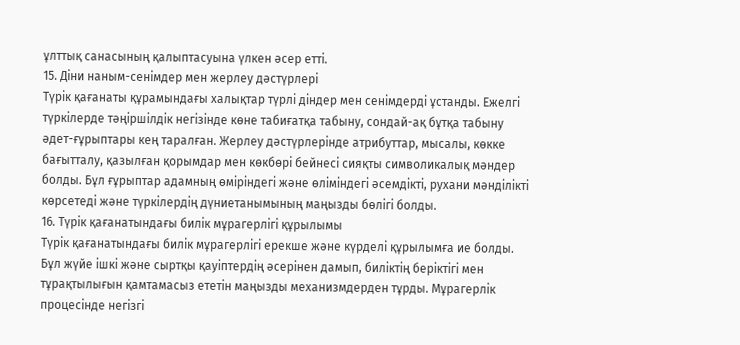ұлттық санасының қалыптасуына үлкен әсер етті.
15. Діни наным-сенімдер мен жерлеу дәстүрлері
Түрік қағанаты құрамындағы халықтар түрлі діндер мен сенімдерді ұстанды. Ежелгі түркілерде тәңіршілдік негізінде көне табиғатқа табыну, сондай-ақ бұтқа табыну әдет-ғұрыптары кең таралған. Жерлеу дәстүрлерінде атрибуттар, мысалы, көкке бағытталу, қазылған қорымдар мен көкбөрі бейнесі сияқты символикалық мәндер болды. Бұл ғұрыптар адамның өміріндегі және өліміндегі әсемдікті, рухани мәнділікті көрсетеді және түркілердің дүниетанымының маңызды бөлігі болды.
16. Түрік қағанатындағы билік мұрагерлігі құрылымы
Түрік қағанатындағы билік мұрагерлігі ерекше және күрделі құрылымға ие болды. Бұл жүйе ішкі және сыртқы қауіптердің әсерінен дамып, биліктің беріктігі мен тұрақтылығын қамтамасыз ететін маңызды механизмдерден тұрды. Мұрагерлік процесінде негізгі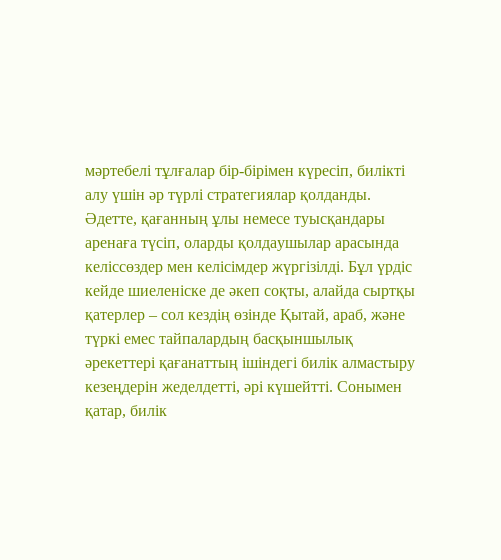мәртебелі тұлғалар бір-бірімен күресіп, билікті алу үшін әр түрлі стратегиялар қолданды. Әдетте, қағанның ұлы немесе туысқандары аренаға түсіп, оларды қолдаушылар арасында келіссөздер мен келісімдер жүргізілді. Бұл үрдіс кейде шиеленіске де әкеп соқты, алайда сыртқы қатерлер – сол кездің өзінде Қытай, араб, және түркі емес тайпалардың басқыншылық әрекеттері қағанаттың ішіндегі билік алмастыру кезеңдерін жеделдетті, әрі күшейтті. Сонымен қатар, билік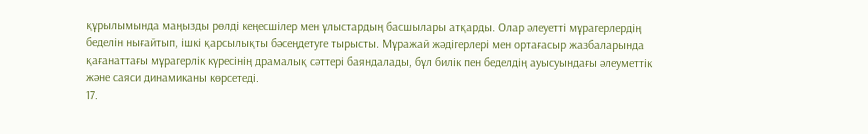құрылымында маңызды рөлді кеңесшілер мен ұлыстардың басшылары атқарды. Олар әлеуетті мұрагерлердің беделін нығайтып, ішкі қарсылықты бәсеңдетуге тырысты. Мұражай жәдігерлері мен ортағасыр жазбаларында қағанаттағы мұрагерлік күресінің драмалық сәттері баяндалады, бұл билік пен беделдің ауысуындағы әлеуметтік және саяси динамиканы көрсетеді.
17.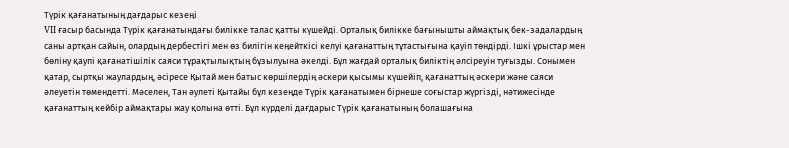Түрік қағанатының дағдарыс кезеңі
VII ғасыр басында Түрік қағанатындағы билікке талас қатты күшейді. Орталық билікке бағынышты аймақтық бек-задалардың саны артқан сайын, олардың дербестігі мен өз билігін кеңейткісі келуі қағанаттың тұтастығына қауіп төндірді. Ішкі ұрыстар мен бөліну қаупі қағанатішілік саяси тұрақтылықтың бұзылуына әкелді. Бұл жағдай орталық биліктің әлсіреуін туғызды. Сонымен қатар, сыртқы жаулардың, әсіресе Қытай мен батыс көршілердің әскери қысымы күшейіп, қағанаттың әскери және саяси әлеуетін төмендетті. Мәселен, Тан әулеті Қытайы бұл кезеңде Түрік қағанатымен бірнеше соғыстар жүргізді, нәтижесінде қағанаттың кейбір аймақтары жау қолына өтті. Бұл күрделі дағдарыс Түрік қағанатының болашағына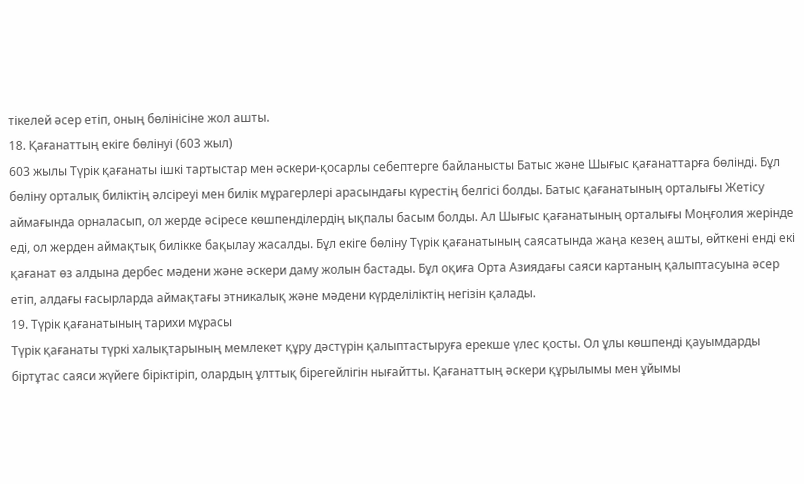тікелей әсер етіп, оның бөлінісіне жол ашты.
18. Қағанаттың екіге бөлінуі (603 жыл)
603 жылы Түрік қағанаты ішкі тартыстар мен әскери-қосарлы себептерге байланысты Батыс және Шығыс қағанаттарға бөлінді. Бұл бөліну орталық биліктің әлсіреуі мен билік мұрагерлері арасындағы күрестің белгісі болды. Батыс қағанатының орталығы Жетісу аймағында орналасып, ол жерде әсіресе көшпенділердің ықпалы басым болды. Ал Шығыс қағанатының орталығы Моңғолия жерінде еді, ол жерден аймақтық билікке бақылау жасалды. Бұл екіге бөліну Түрік қағанатының саясатында жаңа кезең ашты, өйткені енді екі қағанат өз алдына дербес мәдени және әскери даму жолын бастады. Бұл оқиға Орта Азиядағы саяси картаның қалыптасуына әсер етіп, алдағы ғасырларда аймақтағы этникалық және мәдени күрделіліктің негізін қалады.
19. Түрік қағанатының тарихи мұрасы
Түрік қағанаты түркі халықтарының мемлекет құру дәстүрін қалыптастыруға ерекше үлес қосты. Ол ұлы көшпенді қауымдарды біртұтас саяси жүйеге біріктіріп, олардың ұлттық бірегейлігін нығайтты. Қағанаттың әскери құрылымы мен ұйымы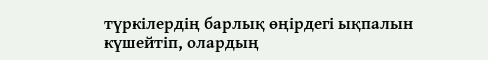түркілердің барлық өңірдегі ықпалын күшейтіп, олардың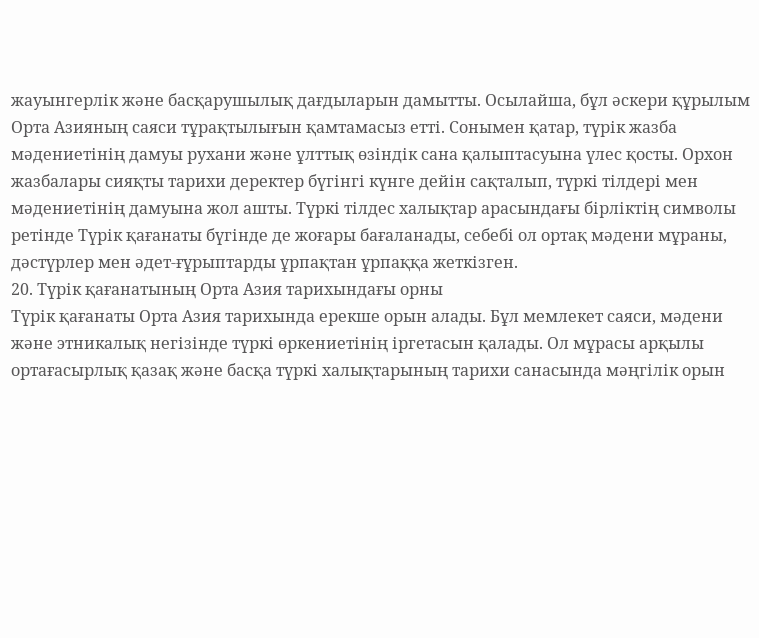жауынгерлік және басқарушылық дағдыларын дамытты. Осылайша, бұл әскери құрылым Орта Азияның саяси тұрақтылығын қамтамасыз етті. Сонымен қатар, түрік жазба мәдениетінің дамуы рухани және ұлттық өзіндік сана қалыптасуына үлес қосты. Орхон жазбалары сияқты тарихи деректер бүгінгі күнге дейін сақталып, түркі тілдері мен мәдениетінің дамуына жол ашты. Түркі тілдес халықтар арасындағы бірліктің символы ретінде Түрік қағанаты бүгінде де жоғары бағаланады, себебі ол ортақ мәдени мұраны, дәстүрлер мен әдет-ғұрыптарды ұрпақтан ұрпаққа жеткізген.
20. Түрік қағанатының Орта Азия тарихындағы орны
Түрік қағанаты Орта Азия тарихында ерекше орын алады. Бұл мемлекет саяси, мәдени және этникалық негізінде түркі өркениетінің іргетасын қалады. Ол мұрасы арқылы ортағасырлық қазақ және басқа түркі халықтарының тарихи санасында мәңгілік орын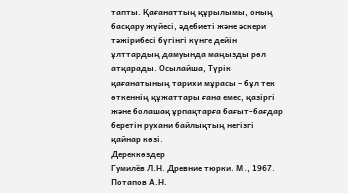тапты. Қағанаттың құрылымы, оның басқару жүйесі, әдебиеті және әскери тәжірибесі бүгінгі күнге дейін ұлттардың дамуында маңызды рөл атқарады. Осылайша, Түрік қағанатының тарихи мұрасы – бұл тек өткеннің құжаттары ғана емес, қазіргі және болашақ ұрпақтарға бағыт-бағдар беретін рухани байлықтың негізгі қайнар көзі.
Дереккөздер
Гумилёв Л.Н. Древние тюрки. М., 1967.
Потапов А.Н.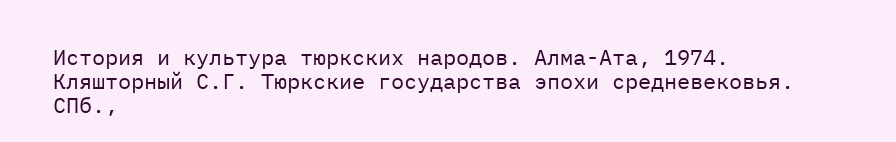История и культура тюркских народов. Алма-Ата, 1974.
Кляшторный С.Г. Тюркские государства эпохи средневековья. СПб.,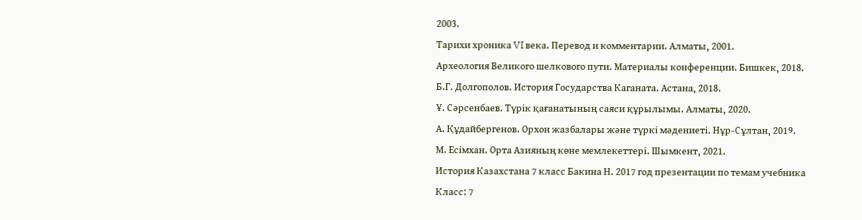2003.
Тарихи хроника VI века. Перевод и комментарии. Алматы, 2001.
Археология Великого шелкового пути. Материалы конференции. Бишкек, 2018.
Б.Г. Долгополов. История Государства Каганата. Астана, 2018.
Ұ. Сәрсенбаев. Түрік қағанатының саяси құрылымы. Алматы, 2020.
А. Құдайбергенов. Орхон жазбалары және түркі мәдениеті. Нұр-Сұлтан, 2019.
М. Есімхан. Орта Азияның көне мемлекеттері. Шымкент, 2021.
История Казахстана 7 класс Бакина Н. 2017 год презентации по темам учебника
Класс: 7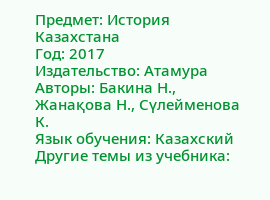Предмет: История Казахстана
Год: 2017
Издательство: Атамура
Авторы: Бакина Н., Жанақова Н., Сүлейменова К.
Язык обучения: Казахский
Другие темы из учебника: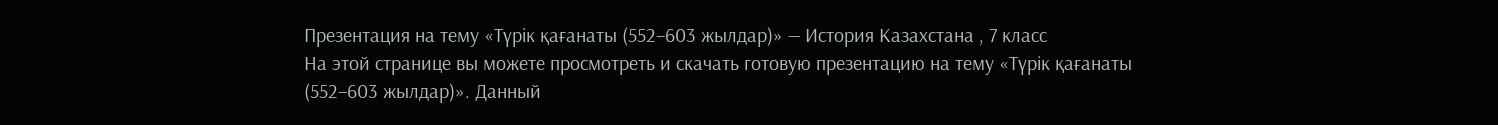Презентация на тему «Түрік қағанаты (552–603 жылдар)» — История Казахстана , 7 класс
На этой странице вы можете просмотреть и скачать готовую презентацию на тему «Түрік қағанаты (552–603 жылдар)». Данный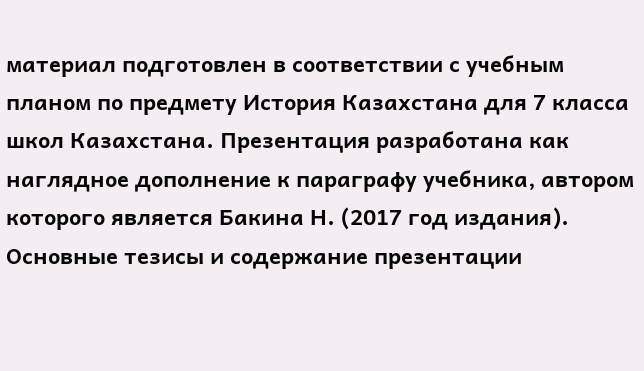материал подготовлен в соответствии с учебным планом по предмету История Казахстана для 7 класса школ Казахстана. Презентация разработана как наглядное дополнение к параграфу учебника, автором которого является Бакина Н. (2017 год издания).
Основные тезисы и содержание презентации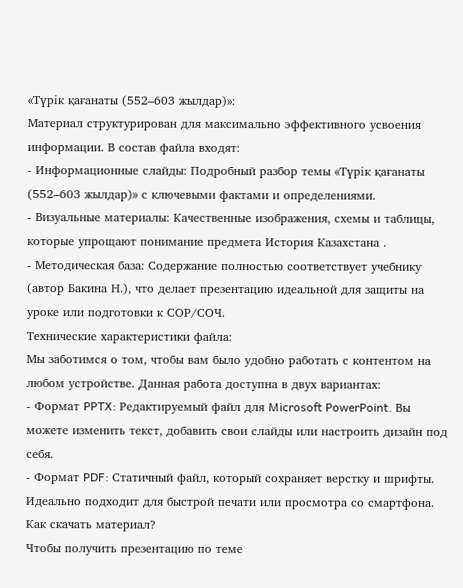«Түрік қағанаты (552–603 жылдар)»:
Материал структурирован для максимально эффективного усвоения информации. В состав файла входят:
- Информационные слайды: Подробный разбор темы «Түрік қағанаты (552–603 жылдар)» с ключевыми фактами и определениями.
- Визуальные материалы: Качественные изображения, схемы и таблицы, которые упрощают понимание предмета История Казахстана .
- Методическая база: Содержание полностью соответствует учебнику (автор Бакина Н.), что делает презентацию идеальной для защиты на уроке или подготовки к СОР/СОЧ.
Технические характеристики файла:
Мы заботимся о том, чтобы вам было удобно работать с контентом на любом устройстве. Данная работа доступна в двух вариантах:
- Формат PPTX: Редактируемый файл для Microsoft PowerPoint. Вы можете изменить текст, добавить свои слайды или настроить дизайн под себя.
- Формат PDF: Статичный файл, который сохраняет верстку и шрифты. Идеально подходит для быстрой печати или просмотра со смартфона.
Как скачать материал?
Чтобы получить презентацию по теме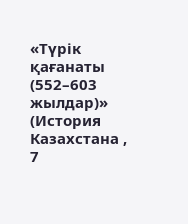«Түрік қағанаты (552–603 жылдар)» (История Казахстана , 7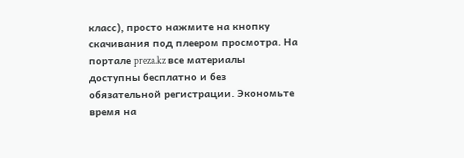класс), просто нажмите на кнопку скачивания под плеером просмотра. На портале preza.kz все материалы доступны бесплатно и без обязательной регистрации. Экономьте время на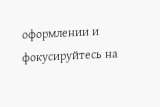оформлении и фокусируйтесь на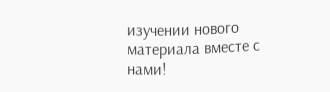изучении нового материала вместе с нами!